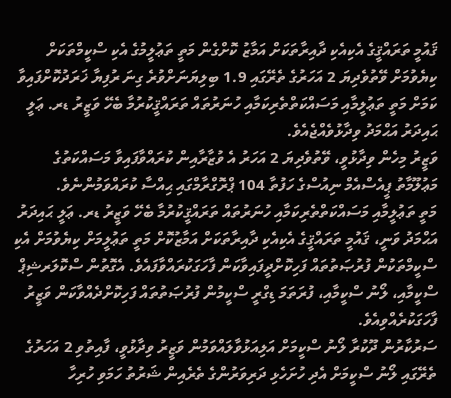ޤައުމީ ތަރައްޤީގެ އެކިއެކި ދާއިރާތަކަށް އަމާޒު ކޮށްގެން މަތީ ތަޢުލީމުގެ އެކި ސްކީމްތަކަށް ކިޔެވުމަށް ވޭތުވެދިޔަ 2 އަހަރުގެ ތެރޭގައި 1.9 ބިލިޔަނަށްވުރެ ގިނަ ރުފިޔާ ޚަރަދުކޮށްފައިވާ ކަމަށް މަތީ ތަޢުލީމާއި މަސައްކަތްތެރިކަމާއި ހުނަރުތައް ތަރައްޤީކުރުމާ ބެހޭ ވަޒީރު ޑރ. ޢަލީ ޙައިދަރު އަޙްމަދު ވިދާޅުވެއްޖެއެވެ.
ވަޒީރު މިހެން ވިދާޅުވީ، ވޭތުވެދިޔަ 2 އަހަރު އެ ވުޒާރާއިން ކުރައްވާފައިވާ މަސައްކަތުގެ މަޢުލޫމާތު ޕީއެސްއެމް ނިއުސްގެ ހަފުތާ 104 ޕްރޮގްރާމްގައި ޙިއްސާ ކުރައްވަމުންނެވެ.
މަތީ ތަޢުލީމާއި މަސައްކަތްތެރިކަމާއި ހުނަރުތައް ތަރައްޤީކުރުމާ ބެހޭ ވަޒީރު ޑރ. ޢަލީ ޙައިދަރު އަޙްމަދު ވަނީ، ޤައުމީ ތަރައްޤީގެ އެކިއެކި ދާއިރާތަކަށް އަމާޒުކޮށް މަތީ ތަޢުލީމަށް ކިޔެވުމަށް އެކި ސްކީމްތަކުން ފުރުޞަތުތައް ފަހިކޮށްދީފައިވާކަން ފާހަގަކުރައްވާފައެވެ. އެގޮތުން ސްކޮލަރޝިޕް ސްކީމާއި، ލޯނު ސްކީމާއި، ފުރަތަމަ ޑިގްރީ ސްކީމުން ފުރުޞަތުތައް ފަހިކޮށްދެއްވާކަން ވަޒީރު ފާހަގަކުރެއްވިއެވެ.
ސަރުކާރުން ދޫކުރާ ލޯނު ސްކީމަށް އަލިއަޅުވާލައްވަމުން ވަޒީރު ވިދާޅުވީ، ފާއިތުވި 2 އަހަރުގެ ތެރޭގައި ލޯނު ސްކީމަށް އެދި ހުށަހެޅި ދަރިވަރުންގެ ތެރެއިން ޝަރުތު ހަމަވި ހުރިހާ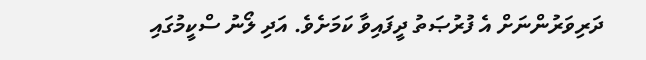ދަރިވަރުންނަށް އެ ފުރުޞަތު ދީފައިވާ ކަމަށެވެ. އަދި ލޯނު ސްކީމުގައި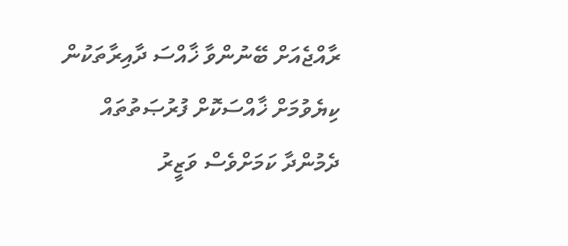ރާއްޖެއަށް ބޭނުންވާ ޚާއްސަ ދާއިރާތަކުން ކިޔެވުމަށް ޚާއްސަކޮށް ފުރުޞަތުތައް ދެމުންދާ ކަމަށްވެސް ވަޒީރު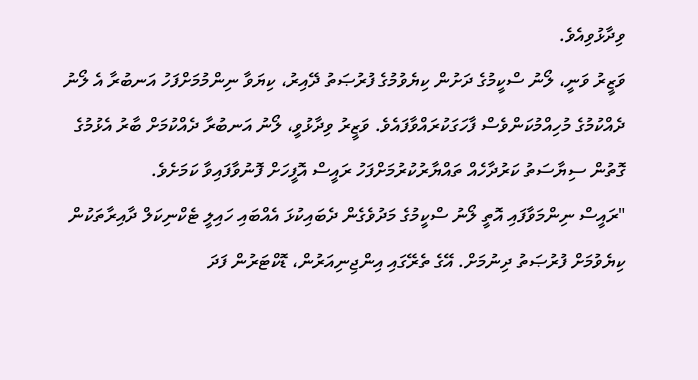ވިދާޅުވިއެވެ.
ވަޒީރު ވަނީ، ލޯނު ސްކީމުގެ ދަށުން ކިޔެވުމުގެ ފުރުޞަތު ދޭއިރު، ކިޔަވާ ނިންމުމަށްފަހު އަނބުރާ އެ ލޯނު ދެއްކުމުގެ މުހިއްމުކަންވެސް ފާހަގަކުރައްވާފައެވެ. ވަޒީރު ވިދާޅުވީ، ލޯނު އަނބުރާ ދެއްކުމަށް ބާރު އެޅުމުގެ ގޮތުން ސިޔާސަތު ކަރުދާހެއް ތައްޔާރުކުރުމަށްފަހު ރައީސް އޮފީހަށް ފޮނުވާފައިވާ ކަމަށެވެ.
"ރައީސް ނިންމަވާފައި އޮތީ ލޯނު ސްކީމުގެ މަދުވެގެން ދެބައިކުޅަ އެއްބައި ހައިލީ ޓެކްނިކަލް ދާއިރާތަކުން ކިޔެވުމަށް ފުރުޞަތު ދިނުމަށް. އޭގެ ތެރޭގައި އިންޖިނިއަރުން، ޑޮކްޓަރުން ފަދަ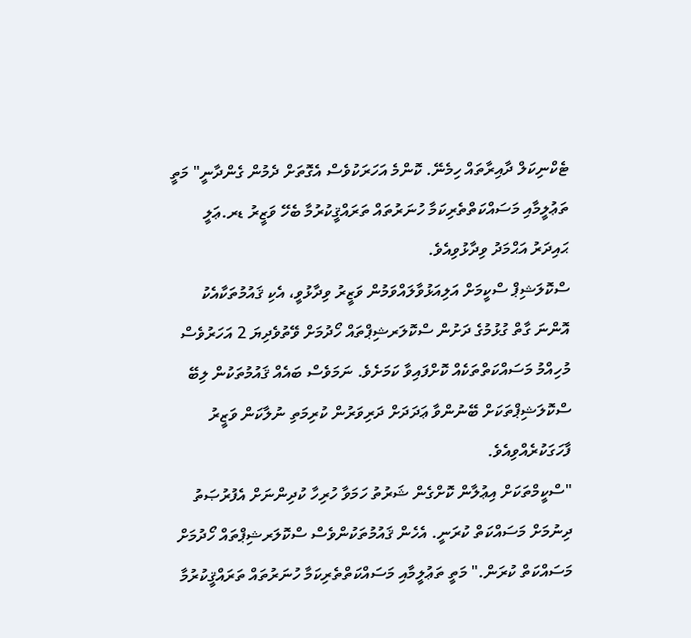ޓެކްނިކަލް ދާއިރާތައް ހިމެނޭ. ކޮންމެ އަހަރަކުވެސް އެގޮތަށް ދެމުން ގެންދާނީ" މަތީ ތަޢުލީމާއި މަސައްކަތްތެރިކަމާ ހުނަރުތައް ތަރައްޤީކުރުމާ ބެހޭ ވަޒީރު ޑރ.ޢަލީ ޙައިދަރު އަޙްމަދު ވިދާޅުވިއެވެ.
ސްކޮލަޝިޕް ސްކީމަށް އަލިއަޅުވާލައްވަމުން ވަޒީރު ވިދާޅުވީ، އެކި ޤައުމުތަކާއެކު އޮންނަ ގާތް ގުޅުމުގެ ދަށުން ސްކޮލަރޝިޕްތައް ހޯދުމަށް ވޭތުވެދިޔަ 2 އަހަރުވެސް މުހިއްމު މަސައްކަތްތަކެއް ކޮށްފައިވާ ކަމަށެވެ. ނަމަވެސް ބައެއް ޤައުމުތަކުން ލިބޭ ސްކޮލަޝިޕްތަކަށް ބޭނުންވާ ޢަދަދަށް ދަރިވަރުން ކުރިމަތި ނުލާކަން ވަޒީރު ފާހަގަކުރެއްވިއެވެ.
"ސްކީމްތަކަށް އިޢުލާން ކޮށްގެން ޝަރުތު ހަމަވާ ހުރިހާ ކުދިންނަށް އެފުރުޞަތު ދިނުމަށް މަސައްކަތް ކުރަނީ. އެހެން ޤައުމުތަކުންވެސް ސްކޮލަރޝިޕްތައް ހޯދުމަށް މަސައްކަތް ކުރަން." މަތީ ތަޢުލީމާއި މަސައްކަތްތެރިކަމާ ހުނަރުތައް ތަރައްޤީކުރުމާ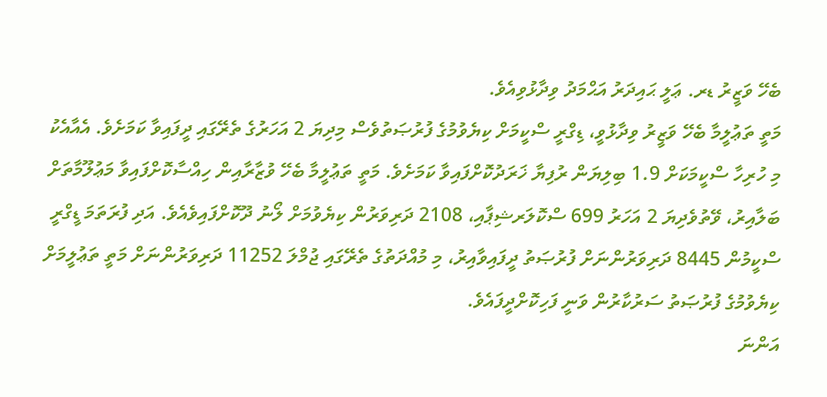ބެހޭ ވަޒީރު ޑރ. ޢަލީ ޙައިދަރު އަޙްމަދު ވިދާޅުވިއެވެ.
މަތީ ތަޢުލީމާ ބެހޭ ވަޒީރު ވިދާޅުވީ، ޑިގްރީ ސްކީމަށް ކިޔެވުމުގެ ފުރުޞަތުވެސް މިދިޔަ 2 އަހަރުގެ ތެރޭގައި ދީފައިވާ ކަމަށެވެ. އެއާއެކު މި ހުރިހާ ސްކީމަކަށް 1.9 ބިލިޔަން ރުފިޔާ ޚަރަދުކޮށްފައިވާ ކަމަށެވެ. މަތީ ތަޢުލީމާ ބެހޭ ވުޒާރާއިން ހިއްސާކޮށްފައިވާ މަޢުލޫމާތަށް ބަލާއިރު، ވޭތުވެދިޔަ 2 އަހަރު 699 ސްކޮލަރޝިޕާއި، 2108 ދަރިވަރުން ކިޔެވުމަށް ލޯނު ދޫކޮށްފައިވެއެވެ. އަދި ފުރަތަމަ ޑީގްރީ ސްކީމުން 8445 ދަރިވަރުންނަށް ފުރުޞަތު ދީފައިވާއިރު، މި މުއްދަތުގެ ތެރޭގައި ޖުމްލަ 11252 ދަރިވަރުންނަށް މަތީ ތަޢުލީމަށް ކިޔެވުމުގެ ފުރުޞަތު ސަރުކާރުން ވަނީ ފަހިކޮށްދީފައެވެ.
އަންނަ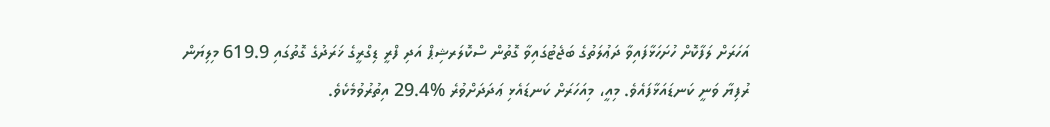އަހަރަށް ލަފާކޮށް ހުށަހަޅާފައިވާ ދަޢުލަތުގެ ބަޖެޓުގައިވާ ގޮތުން ސްކޮލަރޝިޕް އަދި ފްރީ ޑިގްރީގެ ޚަރަދުގެ ގޮތުގައި 619.9 މިލިޔަން ރުފިޔާ ވަނީ ކަނޑައަޅާފައެވެ. މިއީ، މިއަހަރަށް ކަނޑައެޅި ޢަދަދަށްވުރެ %29.4 އިތުރުވުމެކެވެ.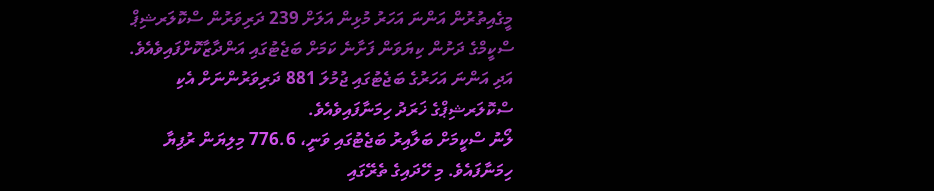މީގެއިތުރުން އަންނަ އަހަރު މުޅިން އަލަށް 239 ދަރިވަރުން ސްކޮލަރޝިޕް ސްކީމްގެ ދަށުން ކިޔަވަން ފަށާނެ ކަމަށް ބަޖެޓުގައި އަންދާޒާކޮށްފައިވެއެވެ. އަދި އަންނަ އަހަރުގެ ބަޖެޓުގައި ޖުމުލަ 881 ދަރިވަރުންނަށް އެކި ސްކޮލަރޝިޕްގެ ޚަރަދު ހިމަނާފައިވެއެވެ.
ލޯނު ސްކީމަށް ބަލާއިރު ބަޖެޓުގައި ވަނީ، 776.6 މިލިޔަން ރުފިޔާ ހިމަނާފައެވެ. މި ހޭދައިގެ ތެރޭގައި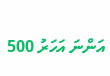އަންނަ އަހަރު 500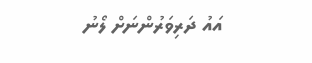އައު ދަރިވަރުންނަށް ލޯނު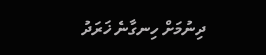ދިނުމަށް ހިނގާނެ ޚަރަދު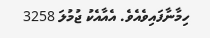ހިމާނާފައިވެއެވެ. އެއާއެކު ޖުމުލަ 3258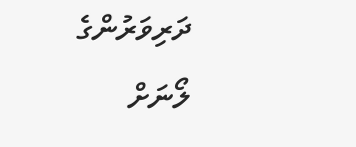ދަރިވަރުންގެ ލޯނަށް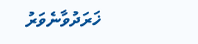ޚަރަދުވާނެވަރު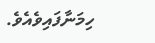ހިމަނާފައިވެއެވެ.